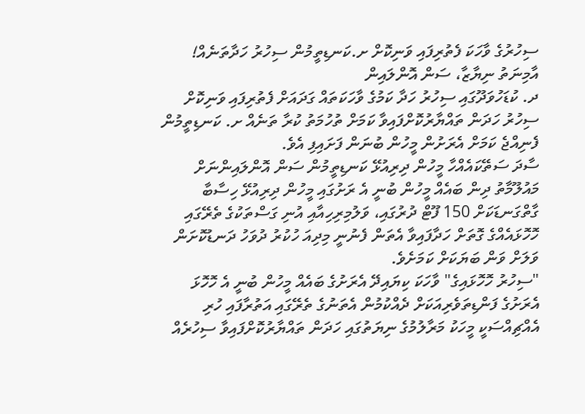ސިހުރުގެ ވާހަކަ ފެތުރިފައި ވަނިކޮށް ށ.ކަނޑިތީމުން ސިހުރު ހަދާތަނެއް!
އާމިނަތު ނިޔާޒާ، ސަން އޮންލައިން
ދ. ކުޑަހުވަދޫގައި ސިހުރު ހަދާ ކަމުގެ ވާހަކަތައް ގަދައަށް ފެތުރިފައި ވަނިކޮށް ސިހުރު ހަދަން ތައްޔާރުކޮށްފައިވާ ކަމަށް ތުހުމަތު ކުރާ ތަނެއް ށ. ކަނޑިތީމުން ފެނިއްޖެ ކަމަށް އެރަށުން މީހުން ބުނަން ފަށައިފި އެވެ.
ސާދަ ސަތޭކައެއްހާ މީހުން ދިރިއުޅޭ ކަނޑިތީމުން ސަން އޮންލައިންނަށް މައުލޫމާތު ދިން ބައެއް މީހުން ބުނީ އެ ރަށުގައި މީހުން ދިރިއުޅޭ ހިސާބާ ގާތްގަނޑަކަށް 150 ފޫޓް ދުރުގައި، ވަލުމިރިހިއާއި އުނި ގަސްތަކުގެ ތެރޭގައި ހޮހޮޅައެއްގެ ގޮތަށް ހަދާފައިވާ އެތަން ފެނުނީ މިދިއަ ހުކުރު ދުވަހު ދަނޑުކޮށަން ވަލަށް ވަން ބަޔަކަށް ކަމަށެވެ.
"ސިހުރު ހޮހޮޅައިގެ" ވާހަކަ ކިޔައިދޭ އެރަށުގެ ބައެއް މީހުން ބުނީ އެ ހޮހޮޅަ އެރަށުގެ ފަންޑިތަވެރިއަކަށް ދެއްކުމުން އެތަނުގެ ތެރޭގައި އަތުރާފައި ހުރި އެއްޗިއްސަކީ މީހަކު މަރާލުމުގެ ނިޔަތުގައި ހަދަން ތައްޔާރުކޮށްފައިވާ ސިހުރެއް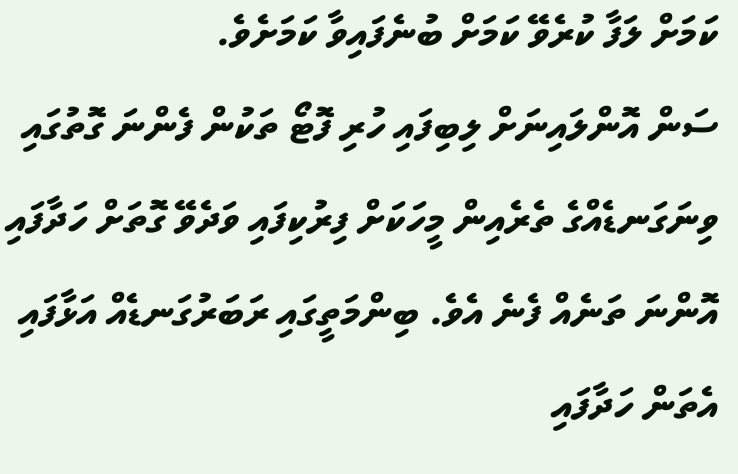ކަމަށް ލަފާ ކުރެވޭ ކަމަށް ބުނެފައިވާ ކަމަށެވެ.
ސަން އޮންލައިނަށް ލިބިފައި ހުރި ފޮޓޯ ތަކުން ފެންނަ ގޮތުގައި ވިނަގަނޑެއްގެ ތެރެއިން މީހަކަށް ފިރުކިފައި ވަދެވޭ ގޮތަށް ހަދާފައި އޮންނަ ތަނެއް ފެނެ އެވެ. ބިންމަތީގައި ރަބަރުގަނޑެއް އަޅާފައި އެތަން ހަދާފައި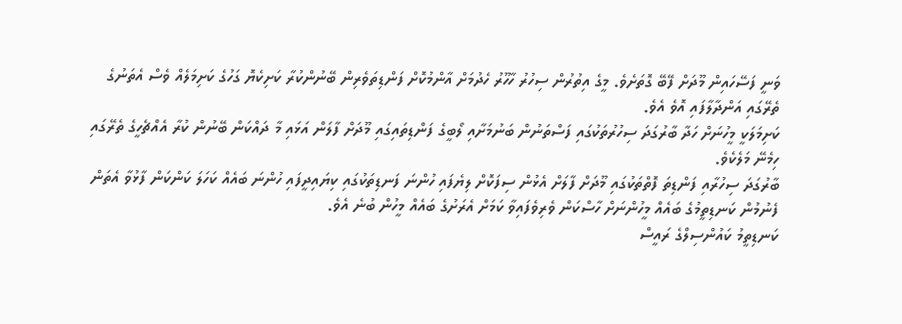ވަނީ ފަސޭހައިން މޫދަށް ފޭބޭ ގޮތަށެވެ. މީގެ އިތުރުން ސިހުރު ހާހޫރު ހެދުމަށް އާންމުކޮށް ފަންޑިތަވެރިން ބޭނުންކުރާ ކަށިކެޔޮ ގަހުގެ ކަށިމަލެއް ވެސް އެތަނުގެ ތެރޭގައި އަންދާލާފައި އޮވެ އެވެ.
ކަށިމަލަކީ މީހުނަށް ހަދާ ބާރުގަދަ ސިހުރުތަކުގައި ފަސްތަނުން ބަނުމަށާއި ލޯބީގެ ފަންޑިތައިގައި މޫދަށް ފާލަން އަޅައި މާ ދައްކަން ބޭނުން ކުރާ އެއްޗެހީގެ ތެރޭގައި ހިމެނޭ މަލެކެވެ.
ބާރުގަދަ ސިހުރާއި ފަންޑިތަ ފޮތްތަކުގައި މޫދަށް ފާލަށް އެޅުން ސިފަކޮށް ލިޔެފައި ހުންނަ ފަނޑިތަކުގައި ކިޔައިދީފައި ހުންނަ ބައެއް ކަހަލަ ކަންކަން ފާޅުވާ އެތަން ފެނުމުން ކަނޑިތީމުގެ ބައެއް މީހުންނަށް ހާސްކަން ވެރިވެފައިވާ ކަމަށް އެރަށުގެ ބައެއް މީހުން ބުނެ އެވެ.
ކަނޑިތީމު ކައުންސިލްގެ ރައީސް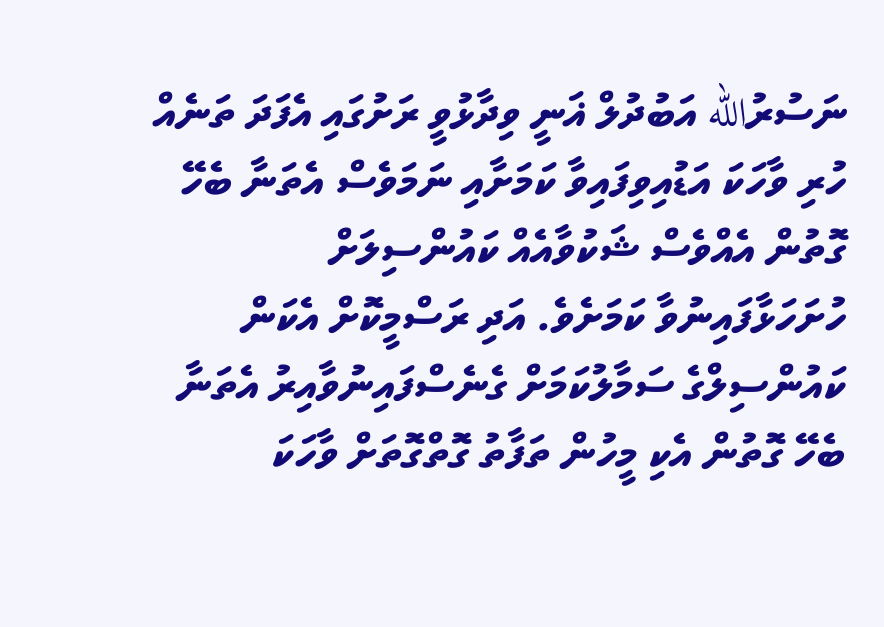ނަސުރުالله އަބުދުލް ޣަނީ ވިދާޅުވީ ރަށުގައި އެފަދަ ތަނެއް ހުރި ވާހަކަ އަޑުއިވިފައިވާ ކަމަށާއި ނަމަވެސް އެތަނާ ބެހޭ ގޮތުން އެއްވެސް ޝަކުވާއެއް ކައުންސިލަށް ހުށަހަޅާފައިނުވާ ކަމަށެވެ. އަދި ރަސްމީކޮށް އެކަން ކައުންސިލްގެ ސަމާލުކަމަށް ގެނެސްފައިނުވާއިރު އެތަނާ ބެހޭ ގޮތުން އެކި މީހުން ތަފާތު ގޮތްގޮތަށް ވާހަކަ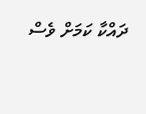ދައްކާ ކަމަށް ވެސް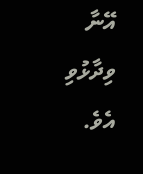އޭނާ ވިދާޅުވި އެވެ.